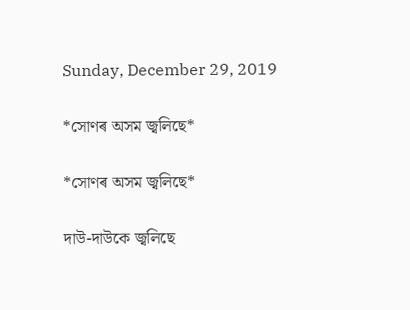Sunday, December 29, 2019

*সোণৰ অসম জ্ৱলিছে*

*সোণৰ অসম জ্ৱলিছে*

দাউ-দাউকে জ্ৱলিছে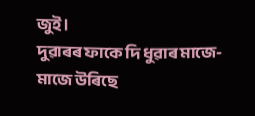জুই।
দুৱাৰৰ ফাকে দি ধুৱাৰ মাজে-মাজে উৰিছে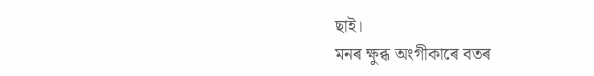ছাই।
মনৰ ক্ষুব্ধ অংগীকাৰে বতৰ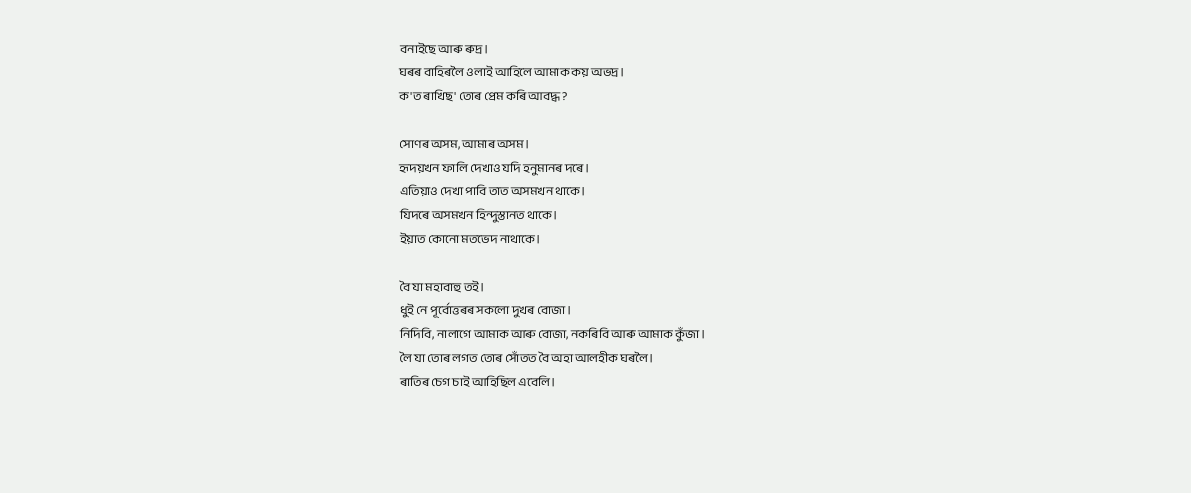বনাইছে আৰু ৰুদ্ৰ।
ঘৰৰ বাহিৰলৈ ওলাই আহিলে আমাক কয় অভদ্ৰ।
ক'ত ৰাখিছ' তোৰ প্ৰেম কৰি আবদ্ধ?

সোণৰ অসম, আমাৰ অসম।
হৃদয়খন ফালি দেখাও যদি হনুমানৰ দৰে।
এতিয়াও দেখা পাবি তাত অসমখন থাকে।
যিদৰে অসমখন হিন্দুস্তানত থাকে।
ইয়াত কোনো মতভেদ নাথাকে।

বৈ যা মহাবাহু তই।
ধুই নে পূৰ্বোত্তৰৰ সকলো দুখৰ বোজা।
নিদিবি, নালাগে আমাক আৰু বোজা, নকৰিবি আৰু আমাক কুঁজা।
লৈ যা তোৰ লগত তোৰ সোঁতত বৈ অহা আলহীক ঘৰলৈ।
ৰাতিৰ চেগ চাই আহিছিল এবেলি।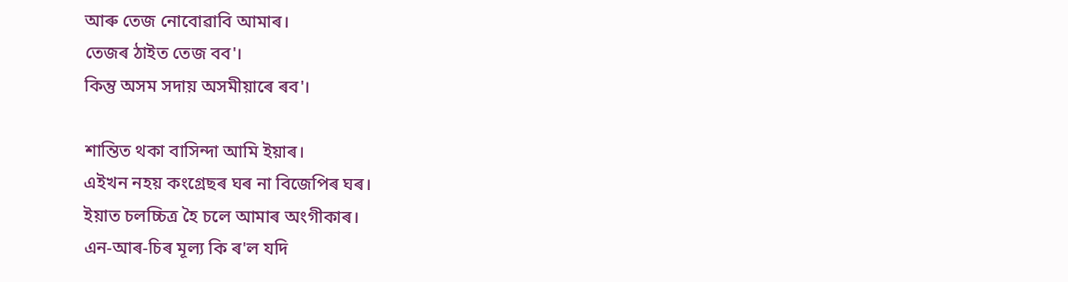আৰু তেজ নোবোৱাবি আমাৰ।
তেজৰ ঠাইত তেজ বব'।
কিন্তু অসম সদায় অসমীয়াৰে ৰব'।

শান্তিত থকা বাসিন্দা আমি ইয়াৰ।
এইখন নহয় কংগ্ৰেছৰ ঘৰ না বিজেপিৰ ঘৰ।
ইয়াত চলচ্চিত্ৰ হৈ চলে আমাৰ অংগীকাৰ।
এন-আৰ-চিৰ মূল্য কি ৰ'ল যদি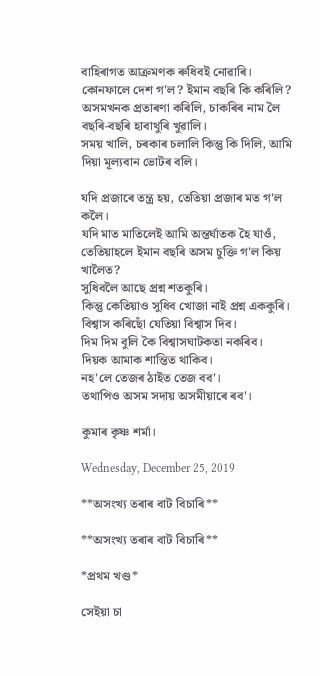বাহিৰাগত আক্ৰমণক ৰুধিবই নোৱাৰি।
কোনফালে দেশ গ'ল? ইমান বছৰি কি কৰিলি?
অসমখনক প্ৰতাৰণা কৰিলি, চাকৰিৰ নাম লৈ বছৰি-বছৰি হাবাথুৰি খুৱালি।
সময় খালি, চৰকাৰ চলালি কিন্তু কি দিলি, আমি দিয়া মূল্যবান ভোটৰ বলি।

যদি প্ৰজাৰে তন্ত্ৰ হয়, তেতিয়া প্ৰজাৰ মত গ'ল কলৈ।
যদি মাত মাতিলেই আমি অন্তৰ্ঘাতক হৈ যাওঁ, তেতিয়াহলে ইমান বছৰি অসম চুক্তি গ'ল কিয় খালৈত?
সুধিবলৈ আছে প্ৰশ্ন শতকুৰি।
কিন্তু কেতিয়াও সুধিব খোজা নাই প্ৰশ্ন এককুৰি।
বিশ্বাস কৰিছোঁ যেতিয়া বিশ্বাস দিব।
দিম দিম বুলি কৈ বিশ্বাসঘাটকতা নকৰিব।
দিয়ক আমাক শান্তিত থাকিব।
নহ'লে তেজৰ ঠাইত তেজ বব'।
তথাপিও অসম সদায় অসমীয়াৰে ৰব'।

কুমাৰ কৃষ্ণ শৰ্মা।

Wednesday, December 25, 2019

**অসংখ্য তৰাৰ বাট বিচাৰি**

**অসংখ্য তৰাৰ বাট বিচাৰি**

*প্ৰথম খণ্ড*

সেইয়া চা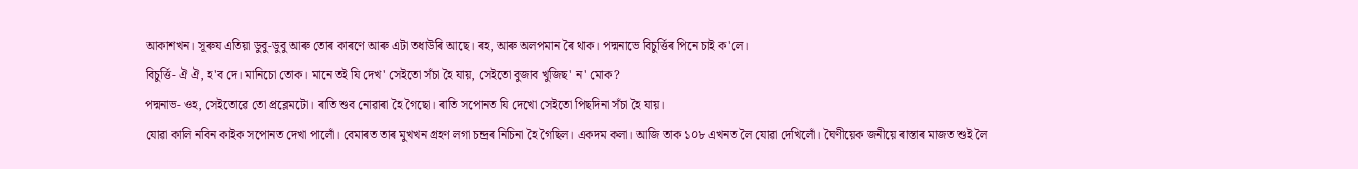আকাশখন। সূৰুয এতিয়া ডুবু-ডুবু আৰু তোৰ কাৰণে আৰু এটা তধাউৰি আছে। ৰহ, আৰু অলপমান ৰৈ থাক। পদ্মনাভে বিচুৰ্ত্তিৰ পিনে চাই ক'লে।
বিচুৰ্ত্তি- ঐ ঐ, হ'ব দে। মানিচো তোক। মানে তই যি দেখ' সেইতো সঁচা হৈ যায়, সেইতো বুজাব খুজিছ' ন' মোক?
পদ্মনাভ- ওহ, সেইতোৱে তো প্ৰব্লেমটো। ৰাতি শুব নোৱাৰা হৈ গৈছো। ৰাতি সপোনত যি দেখো সেইতো পিছদিনা সঁচা হৈ যায়।
যোৱা কালি নবিন কাইক সপোনত দেখা পালোঁ। বেমাৰত তাৰ মুখখন গ্ৰহণ লগা চন্দ্ৰৰ নিচিনা হৈ গৈছিল। একদম কলা। আজি তাক ১০৮ এখনত লৈ যোৱা দেখিলোঁ। ঘৈণীয়েক জনীয়ে ৰাস্তাৰ মাজত শুই লৈ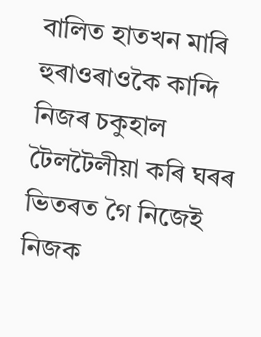বালিত হাতখন মাৰি হুৰাওৰাওকৈ কান্দি নিজৰ চকুহাল টৈলটৈলীয়া কৰি ঘৰৰ ভিতৰত গৈ নিজেই নিজক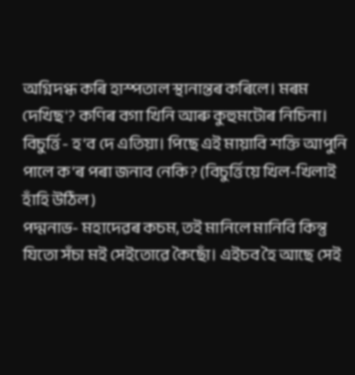অগ্নিদগ্ধ কৰি হাস্পতাল স্থানান্তৰ কৰিলে। মৰম দেখিছ'? কণিৰ বগা খিনি আৰু কুহুমটোৰ নিচিনা।
বিচুৰ্ত্তি- হ'ব দে এতিয়া। পিছে এই মায়াবি শক্তি আপুনি পালে ক'ৰ পৰা জনাব নেকি? (বিচুৰ্ত্তিয়ে খিল-খিলাই হাঁহি উঠিল)
পদ্মনাভ- মহাদেৱৰ কচম, তই মানিলে মানিবি কিন্তু যিতো সঁচা মই সেইতোৱে কৈছোঁ। এইচব হৈ আছে সেই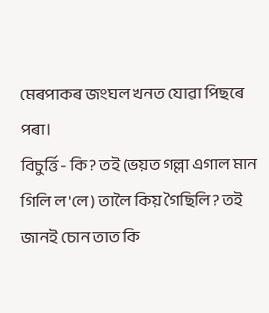মেৰপাকৰ জংঘল খনত যোৱা পিছৰে পৰা।
বিচুৰ্ত্তি- কি? তই (ভয়ত গল্লা এগাল মান গিলি ল'লে) তালৈ কিয় গৈছিলি? তই জানই চোন তাত কি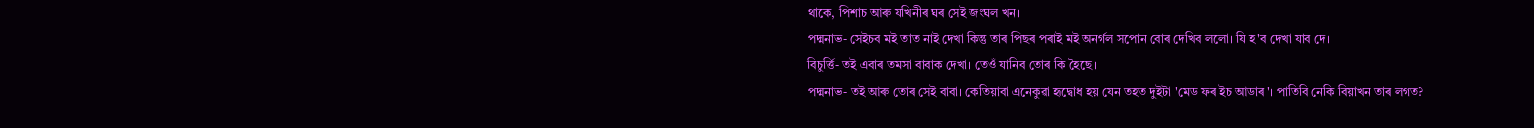থাকে, পিশাচ আৰু যখিনীৰ ঘৰ সেই জংঘল খন।
পদ্মনাভ- সেইচব মই তাত নাই দেখা কিন্তু তাৰ পিছৰ পৰাই মই অনৰ্গল সপোন বোৰ দেখিব ললো। যি হ'ব দেখা যাব দে।
বিচুৰ্ত্তি- তই এবাৰ তমসা বাবাক দেখা। তেওঁ যানিব তোৰ কি হৈছে।
পদ্মনাভ- তই আৰু তোৰ সেই বাবা। কেতিয়াবা এনেকুৱা হৃদ্বোধ হয় যেন তহত দুইটা 'মেড ফৰ ইচ আডাৰ'। পাতিবি নেকি বিয়াখন তাৰ লগত?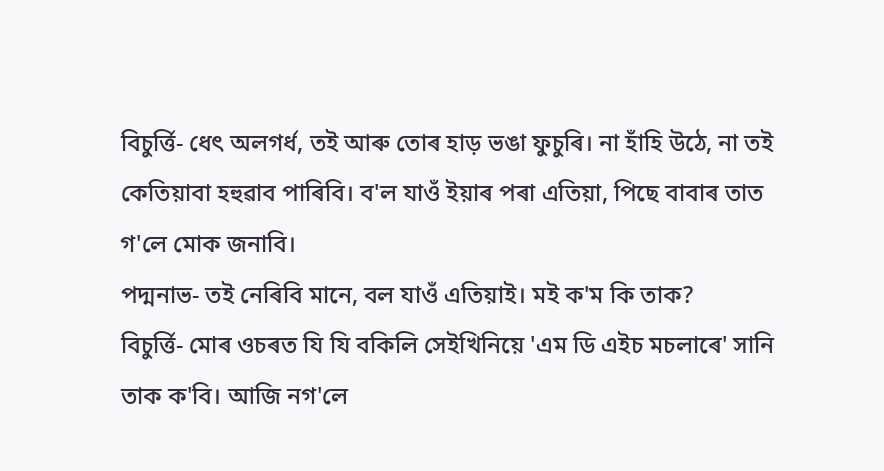বিচুৰ্ত্তি- ধেৎ অলগৰ্ধ, তই আৰু তোৰ হাড় ভঙা ফুচুৰি। না হাঁহি উঠে, না তই কেতিয়াবা হহুৱাব পাৰিবি। ব'ল যাওঁ ইয়াৰ পৰা এতিয়া, পিছে বাবাৰ তাত গ'লে মোক জনাবি।
পদ্মনাভ- তই নেৰিবি মানে, বল যাওঁ এতিয়াই। মই ক'ম কি তাক?
বিচুৰ্ত্তি- মোৰ ওচৰত যি যি বকিলি সেইখিনিয়ে 'এম ডি এইচ মচলাৰে' সানি তাক ক'বি। আজি নগ'লে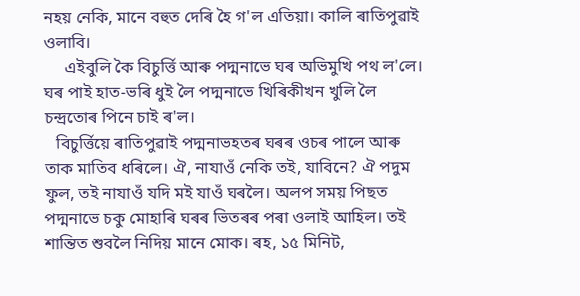নহয় নেকি, মানে বহুত দেৰি হৈ গ'ল এতিয়া। কালি ৰাতিপুৱাই ওলাবি।
     এইবুলি কৈ বিচুৰ্ত্তি আৰু পদ্মনাভে ঘৰ অভিমুখি পথ ল'লে। ঘৰ পাই হাত-ভৰি ধুই লৈ পদ্মনাভে খিৰিকীখন খুলি লৈ চন্দ্ৰতোৰ পিনে চাই ৰ'ল।
   বিচুৰ্ত্তিয়ে ৰাতিপুৱাই পদ্মনাভহতৰ ঘৰৰ ওচৰ পালে আৰু তাক মাতিব ধৰিলে। ঐ, নাযাওঁ নেকি তই, যাবিনে? ঐ পদুম ফুল, তই নাযাওঁ যদি মই যাওঁ ঘৰলৈ। অলপ সময় পিছত পদ্মনাভে চকু মোহাৰি ঘৰৰ ভিতৰৰ পৰা ওলাই আহিল। তই শান্তিত শুবলৈ নিদিয় মানে মোক। ৰহ, ১৫ মিনিট,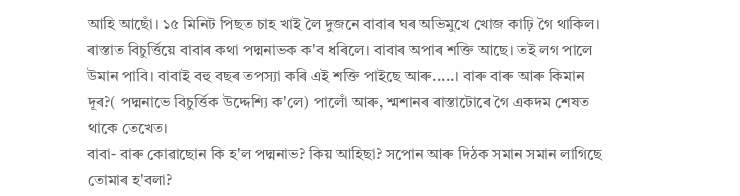আহি আছোঁ। ১৫ মিনিট পিছত চাহ খাই লৈ দুজনে বাবাৰ ঘৰ অভিমুখে খোজ কাঢ়ি গৈ থাকিল। ৰাস্তাত বিচুৰ্ত্তিয়ে বাবাৰ কথা পদ্মনাভক ক'ব ধৰিলে। বাবাৰ অপাৰ শক্তি আছে। তই লগ পালে উমান পাবি। বাবাই বহু বছৰ তপস্যা কৰি এই শক্তি পাইছে আৰু.....। বাৰু বাৰু আৰু কিমান দূৰ?( পদ্মনাভে বিচুৰ্ত্তিক উদ্দেশ্যি ক'লে) পালোঁ আৰু, শ্মশানৰ ৰাস্তাটোৰে গৈ একদম শেষত থাকে তেখেত।
বাবা- বাৰু কোৱাছোন কি হ'ল পদ্মনাভ? কিয় আহিছা? সপোন আৰু দিঠক সমান সমান লাগিছে তোমাৰ হ'বলা?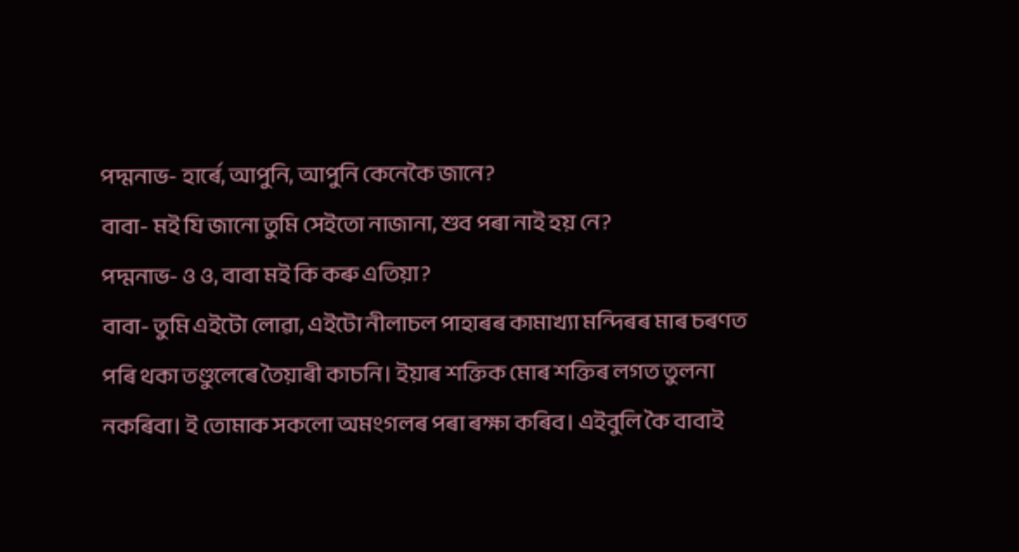পদ্মনাভ- হাৰ্ৰে, আপুনি, আপুনি কেনেকৈ জানে?
বাবা- মই যি জানো তুমি সেইতো নাজানা, শুব পৰা নাই হয় নে?
পদ্মনাভ- ও ও, বাবা মই কি কৰু এতিয়া?
বাবা- তুমি এইটো লোৱা, এইটো নীলাচল পাহাৰৰ কামাখ্যা মন্দিৰৰ মাৰ চৰণত পৰি থকা তণ্ডুলেৰে তৈয়াৰী কাচনি। ইয়াৰ শক্তিক মোৰ শক্তিৰ লগত তুলনা নকৰিবা। ই তোমাক সকলো অমংগলৰ পৰা ৰক্ষা কৰিব। এইবুলি কৈ বাবাই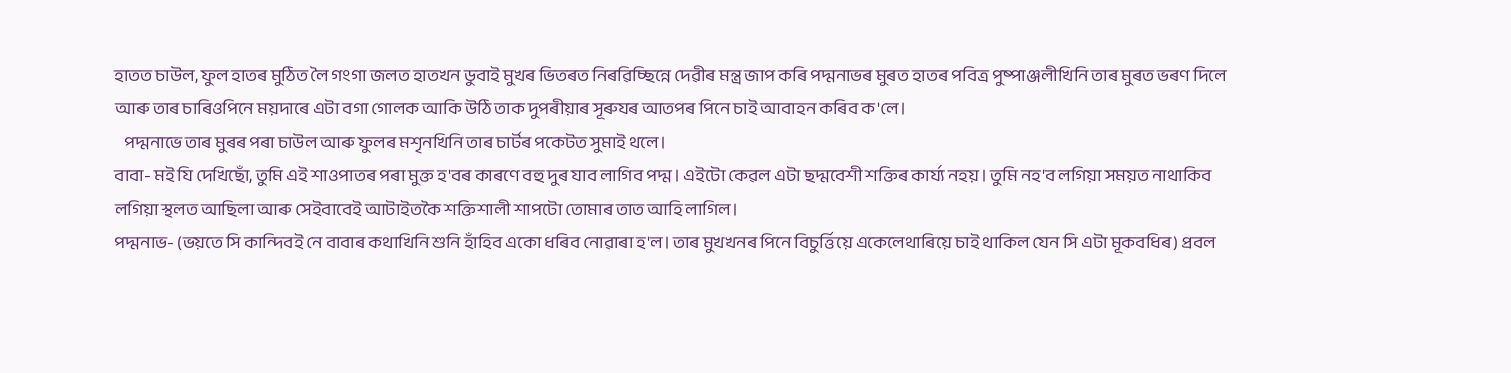হাতত চাউল, ফুল হাতৰ মুঠিত লৈ গংগা জলত হাতখন ডুবাই মুখৰ ভিতৰত নিৰৱিচ্ছিন্নে দেৱীৰ মন্ত্ৰ জাপ কৰি পদ্মনাভৰ মুৰত হাতৰ পবিত্ৰ পুষ্পাঞ্জলীখিনি তাৰ মুৰত ভৰণ দিলে আৰু তাৰ চাৰিওপিনে ময়দাৰে এটা বগা গোলক আকি উঠি তাক দুপৰীয়াৰ সূৰুযৰ আতপৰ পিনে চাই আবাহন কৰিব ক'লে।
   পদ্মনাভে তাৰ মুৰৰ পৰা চাউল আৰু ফুলৰ মশৃনখিনি তাৰ চাৰ্টৰ পকেটত সুমাই থলে।
বাবা- মই যি দেখিছোঁ, তুমি এই শাওপাতৰ পৰা মুক্ত হ'বৰ কাৰণে বহু দুৰ যাব লাগিব পদ্ম। এইটো কেৱল এটা ছদ্মবেশী শক্তিৰ কাৰ্য্য নহয়। তুমি নহ'ব লগিয়া সময়ত নাথাকিব লগিয়া স্থলত আছিলা আৰু সেইবাবেই আটাইতকৈ শক্তিশালী শাপটো তোমাৰ তাত আহি লাগিল।
পদ্মনাভ- (ভয়তে সি কান্দিবই নে বাবাৰ কথাখিনি শুনি হাঁহিব একো ধৰিব নোৱাৰা হ'ল। তাৰ মুখখনৰ পিনে বিচুৰ্ত্তিয়ে একেলেথাৰিয়ে চাই থাকিল যেন সি এটা মূকবধিৰ) প্ৰবল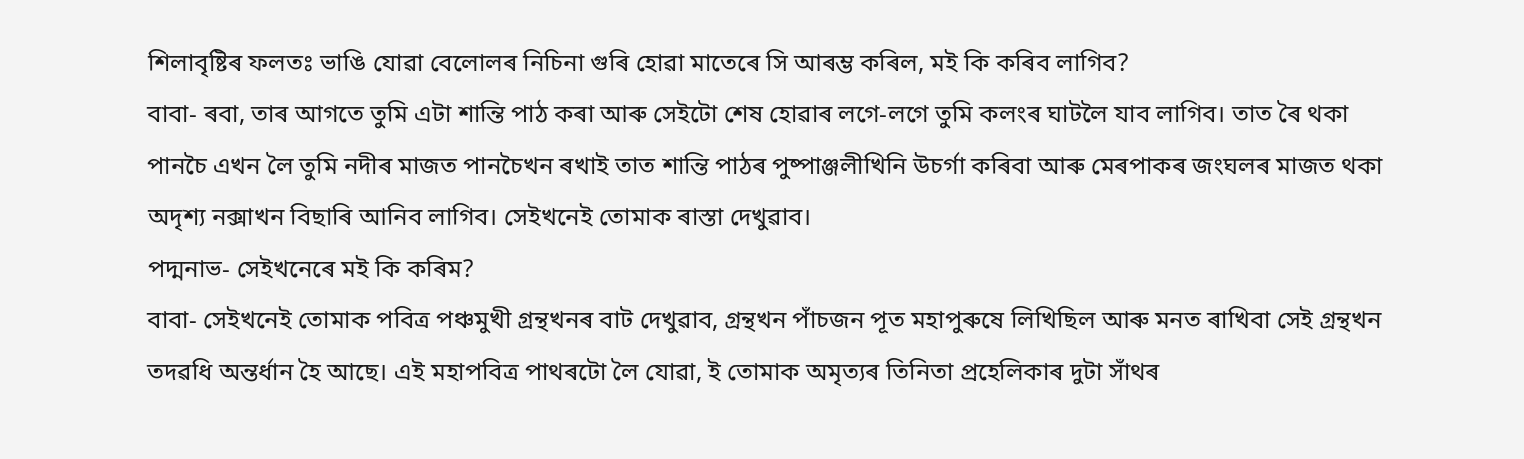শিলাবৃষ্টিৰ ফলতঃ ভাঙি যোৱা বেলোলৰ নিচিনা গুৰি হোৱা মাতেৰে সি আৰম্ভ কৰিল, মই কি কৰিব লাগিব?
বাবা- ৰবা, তাৰ আগতে তুমি এটা শান্তি পাঠ কৰা আৰু সেইটো শেষ হোৱাৰ লগে-লগে তুমি কলংৰ ঘাটলৈ যাব লাগিব। তাত ৰৈ থকা পানচৈ এখন লৈ তুমি নদীৰ মাজত পানচৈখন ৰখাই তাত শান্তি পাঠৰ পুষ্পাঞ্জলীখিনি উচৰ্গা কৰিবা আৰু মেৰপাকৰ জংঘলৰ মাজত থকা অদৃশ্য নক্সাখন বিছাৰি আনিব লাগিব। সেইখনেই তোমাক ৰাস্তা দেখুৱাব।
পদ্মনাভ- সেইখনেৰে মই কি কৰিম?
বাবা- সেইখনেই তোমাক পবিত্ৰ পঞ্চমুখী গ্ৰন্থখনৰ বাট দেখুৱাব, গ্ৰন্থখন পাঁচজন পূত মহাপুৰুষে লিখিছিল আৰু মনত ৰাখিবা সেই গ্ৰন্থখন তদৱধি অন্তৰ্ধান হৈ আছে। এই মহাপবিত্ৰ পাথৰটো লৈ যোৱা, ই তোমাক অমৃত্যৰ তিনিতা প্ৰহেলিকাৰ দুটা সাঁথৰ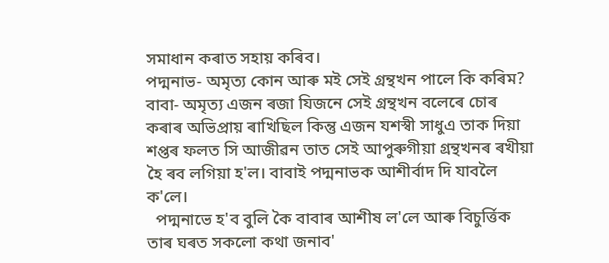সমাধান কৰাত সহায় কৰিব।
পদ্মনাভ- অমৃত্য কোন আৰু মই সেই গ্ৰন্থখন পালে কি কৰিম?
বাবা- অমৃত্য এজন ৰজা যিজনে সেই গ্ৰন্থখন বলেৰে চোৰ কৰাৰ অভিপ্ৰায় ৰাখিছিল কিন্তু এজন যশস্বী সাধুএ তাক দিয়া শপ্তৰ ফলত সি আজীৱন তাত সেই আপুৰুগীয়া গ্ৰন্থখনৰ ৰখীয়া হৈ ৰব লগিয়া হ'ল। বাবাই পদ্মনাভক আশীৰ্বাদ দি যাবলৈ ক'লে।
  পদ্মনাভে হ'ব বুলি কৈ বাবাৰ আশীষ ল'লে আৰু বিচুৰ্ত্তিক তাৰ ঘৰত সকলো কথা জনাব'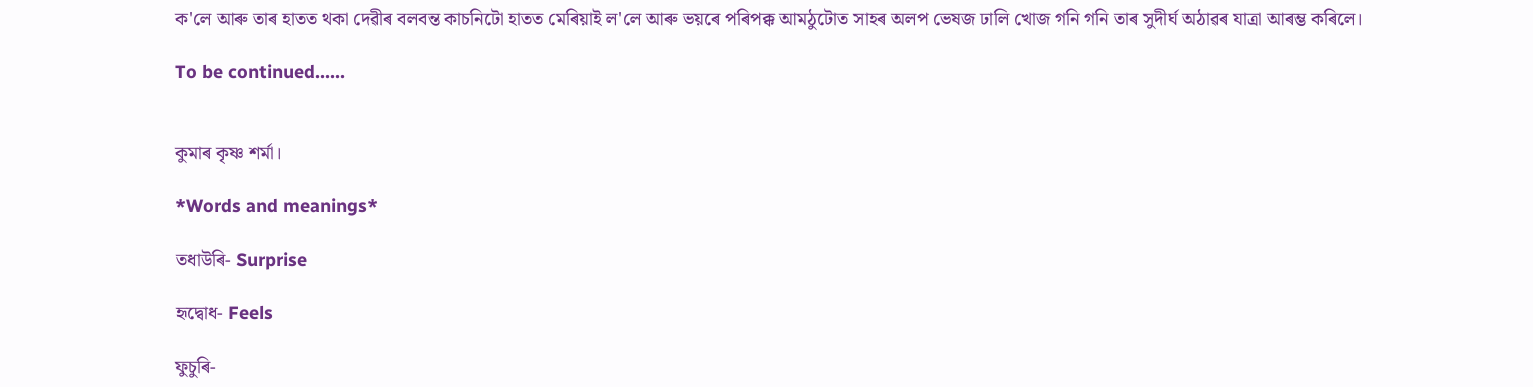ক'লে আৰু তাৰ হাতত থকা দেৱীৰ বলবন্ত কাচনিটো হাতত মেৰিয়াই ল'লে আৰু ভয়ৰে পৰিপক্ক আমঠুটোত সাহৰ অলপ ভেষজ ঢালি খোজ গনি গনি তাৰ সুদীৰ্ঘ অঠাৱৰ যাত্ৰা আৰম্ভ কৰিলে।

To be continued......


কুমাৰ কৃষ্ণ শৰ্মা।

*Words and meanings*

তধাউৰি- Surprise

হৃদ্বোধ- Feels

ফুচুৰি-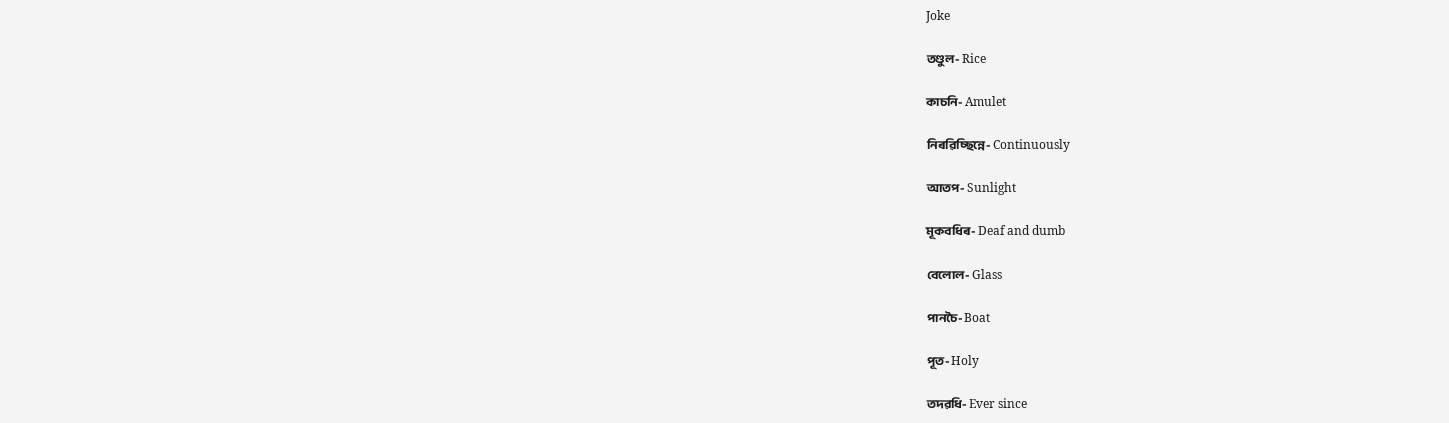Joke

তণ্ডুল- Rice

কাচনি- Amulet

নিৰৱিচ্ছিন্নে- Continuously

আতপ- Sunlight

মূকবধিৰ- Deaf and dumb

বেলোল- Glass

পানচৈ- Boat

পূত- Holy

তদৱধি- Ever since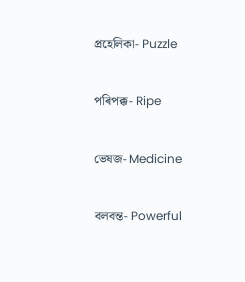প্ৰহেলিকা- Puzzle

পৰিপক্ক- Ripe

ভেষজ- Medicine

বলবন্ত- Powerful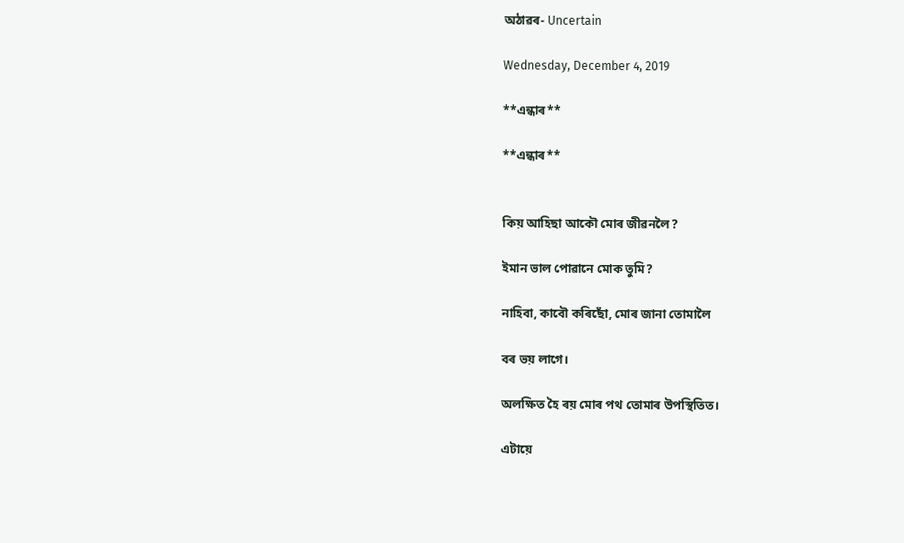অঠাৱৰ- Uncertain

Wednesday, December 4, 2019

**এন্ধাৰ**

**এন্ধাৰ**


কিয় আহিছা আকৌ মোৰ জীৱনলৈ?

ইমান ভাল পোৱানে মোক তুমি?

নাহিবা, কাবৌ কৰিছোঁ, মোৰ জানা তোমালৈ

বৰ ভয় লাগে।

অলক্ষিত হৈ ৰয় মোৰ পথ তোমাৰ উপস্থিতিত।

এটায়ে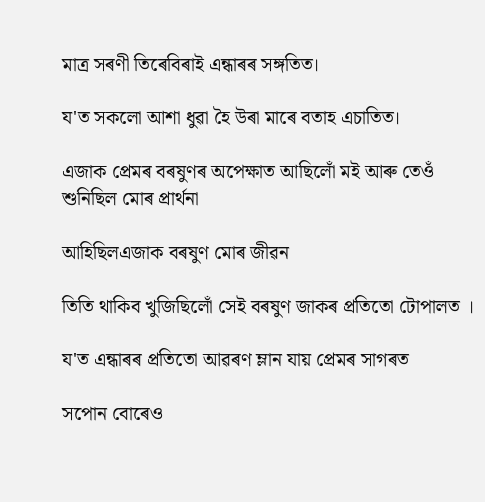মাত্ৰ সৰণী তিৰেবিৰাই এন্ধাৰৰ সঙ্গতিত।

য'ত সকলো আশা ধুৱা হৈ উৰা মাৰে বতাহ এচাতিত।

এজাক প্ৰেমৰ বৰষুণৰ অপেক্ষাত আছিলোঁ মই আৰু তেওঁ শুনিছিল মোৰ প্ৰাৰ্থনা

আহিছিলএজাক বৰষুণ মোৰ জীৱন

তিতি থাকিব খুজিছিলোঁ সেই বৰষুণ জাকৰ প্ৰতিতো টোপালত ।

য'ত এন্ধাৰৰ প্ৰতিতো আৱৰণ ম্লান যায় প্ৰেমৰ সাগৰত

সপোন বোৰেও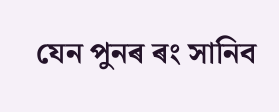যেন পুনৰ ৰং সানিব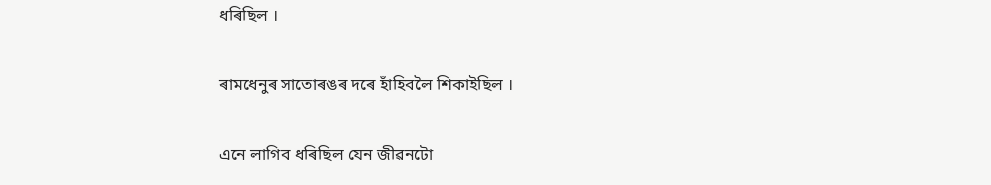ধৰিছিল ।

ৰামধেনুৰ সাতোৰঙৰ দৰে হাঁহিবলৈ শিকাইছিল ।

এনে লাগিব ধৰিছিল যেন জীৱনটো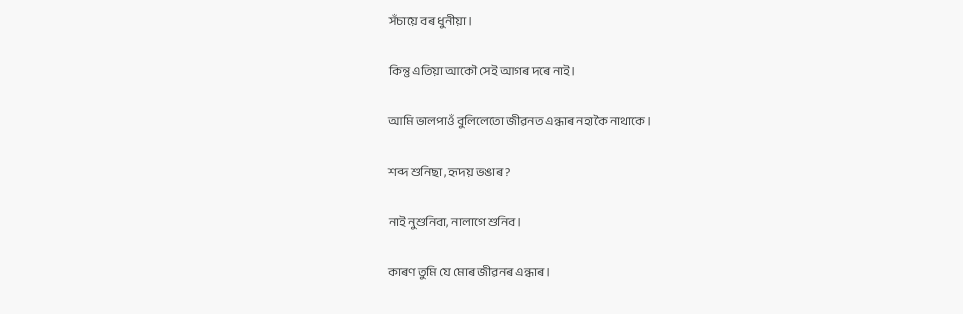সঁচায়ে বৰ ধুনীয়া।

কিন্তু এতিয়া আকৌ সেই আগৰ দৰে নাই।

আমি ভালপাওঁ বুলিলেতো জীৱনত এন্ধাৰ নহাকৈ নাথাকে ।

শব্দ শুনিছা , হৃদয় ভঙাৰ ?

নাই নুশুনিবা, নালাগে শুনিব।

কাৰণ তুমি যে মোৰ জীৱনৰ এন্ধাৰ ।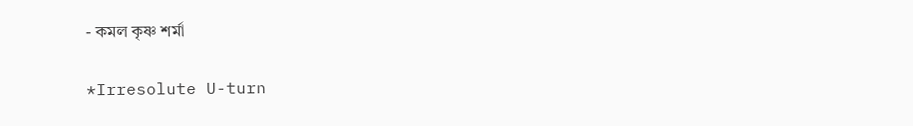- কমল কৃষ্ণ শৰ্মা

*Irresolute U-turn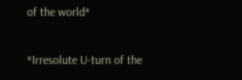of the world*

*Irresolute U-turn of the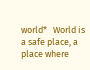world*   World is a safe place, a place where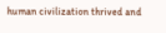human civilization thrived and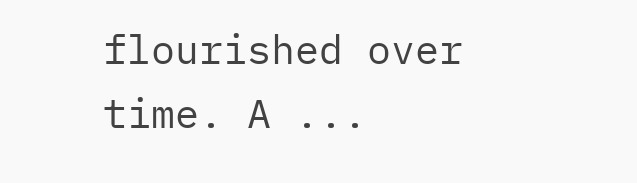flourished over time. A ...